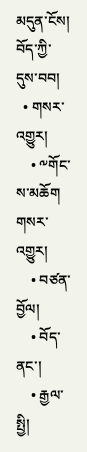མདུན་ངོས།
བོད་ཀྱི་དུས་བབ།
  • གསར་འགྱུར།
    • ༸གོང་ས་མཆོག གསར་འགྱུར།
    • བཙན་བྱོལ།
    • བོད་ནང་།
    • རྒྱལ་སྤྱི།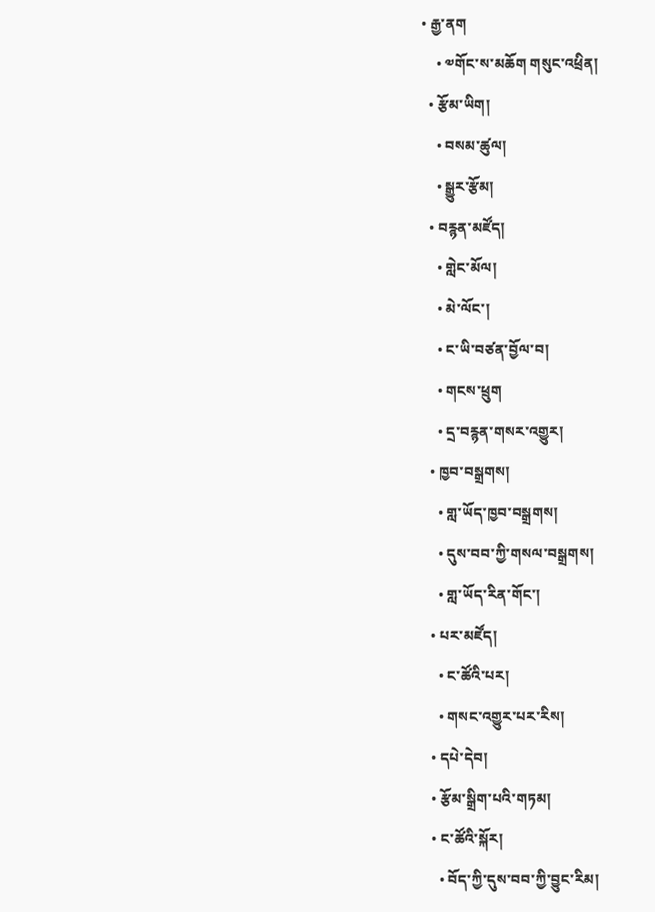• རྒྱ་ནག
    • ༧གོང་ས་མཆོག གསུང་འཕྲིན།
  • རྩོམ་ཡིག།
    • བསམ་ཚུལ།
    • སྒྱུར་རྩོམ།
  • བརྙན་མཛོད།
    • གླེང་མོལ།
    • མེ་ལོང་།
    • ང་ཡི་བཙན་བྱོལ་བ།
    • གངས་ཕྲུག
    • དྲ་བརྙན་གསར་འགྱུར།
  • ཁྱབ་བསྒྲགས།
    • གླ་ཡོད་ཁྱབ་བསྒྲགས།
    • དུས་བབ་ཀྱི་གསལ་བསྒྲགས།
    • གླ་ཡོད་རིན་གོང་།
  • པར་མཛོད།
    • ང་ཚོའི་པར།
    • གསང་འགྱུར་པར་རིས།
  • དཔེ་དེབ།
  • རྩོམ་སྒྲིག་པའི་གཏམ།
  • ང་ཚོའི་སྐོར།
    • བོད་ཀྱི་དུས་བབ་ཀྱི་བྱུང་རིམ།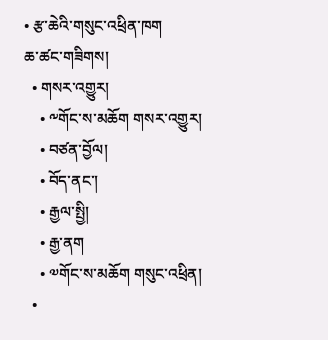• རྩ་ཆེའི་གསུང་འཕྲིན་ཁག
ཆ་ཚང་གཟིགས།
  • གསར་འགྱུར།
    • ༸གོང་ས་མཆོག གསར་འགྱུར།
    • བཙན་བྱོལ།
    • བོད་ནང་།
    • རྒྱལ་སྤྱི།
    • རྒྱ་ནག
    • ༧གོང་ས་མཆོག གསུང་འཕྲིན།
  •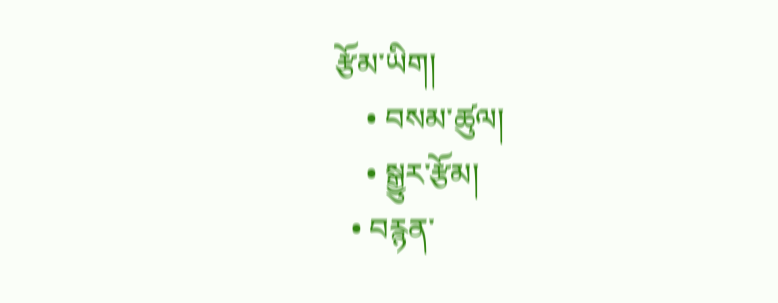རྩོམ་ཡིག།
    • བསམ་ཚུལ།
    • སྒྱུར་རྩོམ།
  • བརྙན་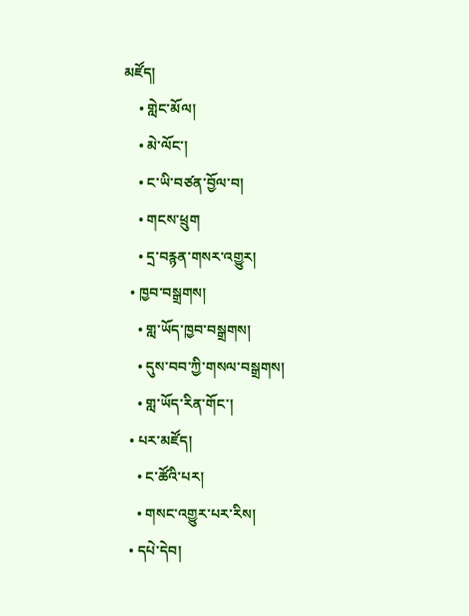མཛོད།
    • གླེང་མོལ།
    • མེ་ལོང་།
    • ང་ཡི་བཙན་བྱོལ་བ།
    • གངས་ཕྲུག
    • དྲ་བརྙན་གསར་འགྱུར།
  • ཁྱབ་བསྒྲགས།
    • གླ་ཡོད་ཁྱབ་བསྒྲགས།
    • དུས་བབ་ཀྱི་གསལ་བསྒྲགས།
    • གླ་ཡོད་རིན་གོང་།
  • པར་མཛོད།
    • ང་ཚོའི་པར།
    • གསང་འགྱུར་པར་རིས།
  • དཔེ་དེབ།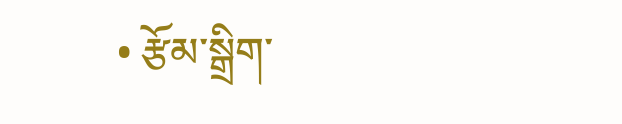• རྩོམ་སྒྲིག་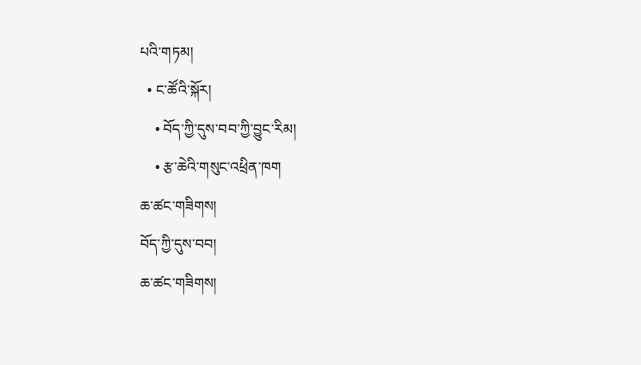པའི་གཏམ།
  • ང་ཚོའི་སྐོར།
    • བོད་ཀྱི་དུས་བབ་ཀྱི་བྱུང་རིམ།
    • རྩ་ཆེའི་གསུང་འཕྲིན་ཁག
ཆ་ཚང་གཟིགས།
བོད་ཀྱི་དུས་བབ།
ཆ་ཚང་གཟིགས།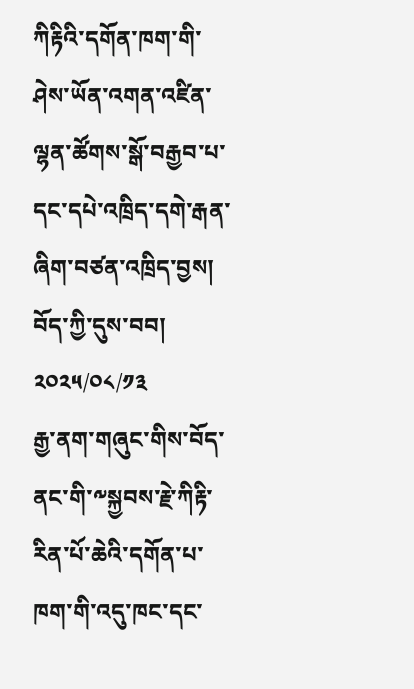ཀིརྟིའི་དགོན་ཁག་གི་ཤེས་ཡོན་འགན་འཛིན་ལྷན་ཚོགས་སྒོ་བརྒྱབ་པ་དང་དཔེ་འཁྲིད་དགེ་རྒན་ཞིག་བཙན་འཁྲིད་བྱས།
བོད་ཀྱི་དུས་བབ།
༢༠༢༥/༠༨/༡༣
རྒྱ་ནག་གཞུང་གིས་བོད་ནང་གི་༸སྐྱབས་རྗེ་ཀིརྟི་རིན་པོ་ཆེའི་དགོན་པ་ཁག་གི་འདུ་ཁང་དང་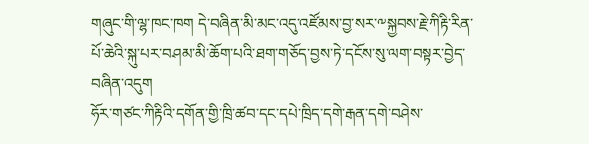གཞུང་གི་ལྷ་ཁང་ཁག དེ་བཞིན་མི་མང་འདུ་འཛོམས་བྱ་སར་༸སྐྱབས་རྗེ་ཀིརྟི་རིན་པོ་ཆེའི་སྐུ་པར་བཤམ་མི་ཆོག་པའི་ཐག་གཅོད་བྱས་ཏེ་དངོས་སུ་ལག་བསྟར་བྱེད་བཞིན་འདུག
ཧོར་གཙང་ཀིརྟིའི་དགོན་གྱི་ཁྲི་ཚབ་དང་དཔེ་ཁྲིད་དགེ་རྒན་དགེ་བཤེས་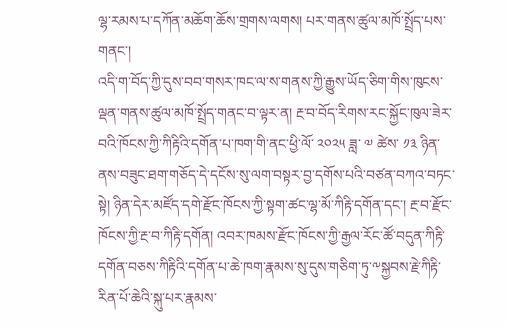ལྷ་རམས་པ་དཀོན་མཆོག་ཆོས་གྲགས་ལགས། པར་གནས་ཚུལ་མཁོ་སྤྲོད་པས་གནང་།
འདི་ག་བོད་ཀྱི་དུས་བབ་གསར་ཁང་ལ་ས་གནས་ཀྱི་རྒྱུས་ཡོད་ཅིག་གིས་ཁུངས་ལྡན་གནས་ཚུལ་མཁོ་སྤྲོད་གནང་བ་ལྟར་ན། རྔ་བ་བོད་རིགས་རང་སྐྱོང་ཁུལ་ཟེར་བའི་ཁོངས་ཀྱི་ཀིརྟིའི་དགོན་པ་ཁག་གི་ནང་ཕྱི་ལོ་ ༢༠༢༥ ཟླ་ ༧ ཚེས་ ༡༣ ཉིན་ནས་བཟུང་ཐག་གཅོད་དེ་དངོས་སུ་ལག་བསྟར་བྱ་དགོས་པའི་བཙན་བཀའ་བཏང་སྟེ། ཉིན་དེར་མཛོད་དགེ་རྫོང་ཁོངས་ཀྱི་སྟག་ཚང་ལྷ་མོ་ཀིརྟི་དགོན་དང་། རྔ་བ་རྫོང་ཁོངས་ཀྱི་རྔ་བ་ཀིརྟི་དགོན། འབར་ཁམས་རྫོང་ཁོངས་ཀྱི་རྒྱལ་རོང་ཚོ་བདུན་ཀིརྟི་དགོན་བཅས་ཀིརྟིའི་དགོན་པ་ཆེ་ཁག་རྣམས་སུ་དུས་གཅིག་ཏུ་༸སྐྱབས་རྗེ་ཀིརྟི་རིན་པོ་ཆེའི་སྐུ་པར་རྣམས་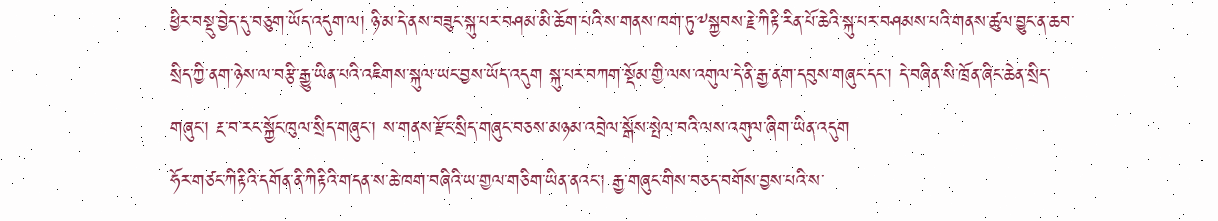ཕྱིར་བསྡུ་བྱེད་དུ་བཅུག་ཡོད་འདུག་ལ། ཉི་མ་དེ་ནས་བཟུང་སྐུ་པར་བཤམ་མི་ཆོག་པའི་ས་གནས་ཁག་ཏུ་༸སྐྱབས་རྗེ་ཀིརྟི་རིན་པོ་ཆེའི་སྐུ་པར་བཤམས་པའི་གནས་ཚུལ་བྱུང་ན་ཆབ་སྲིད་ཀྱི་ནག་ཉེས་ལ་བརྩི་རྒྱུ་ཡིན་པའི་འཇིགས་སྐུལ་ཡང་བྱས་ཡོད་འདུག སྐུ་པར་བཀག་སྡོམ་གྱི་ལས་འགུལ་དེ་ནི་རྒྱ་ནག་དབུས་གཞུང་དང་། དེ་བཞིན་སི་ཁྲོན་ཞིང་ཆེན་སྲིད་གཞུང་། རྔ་བ་རང་སྐྱོང་ཁུལ་སྲིད་གཞུང་། ས་གནས་རྫོང་སྲིད་གཞུང་བཅས་མཉམ་འབྲེལ་སྒོས་སྤེལ་བའི་ལས་འགུལ་ཞིག་ཡིན་འདུག
ཧོར་གཙང་ཀིརྟིའི་དགོན་ནི་ཀིརྟིའི་གདན་ས་ཆེ་ཁག་བཞིའི་ཡ་གྱལ་གཅིག་ཡིན་ནའང་། རྒྱ་གཞུང་གིས་བཅད་བགོས་བྱས་པའི་ས་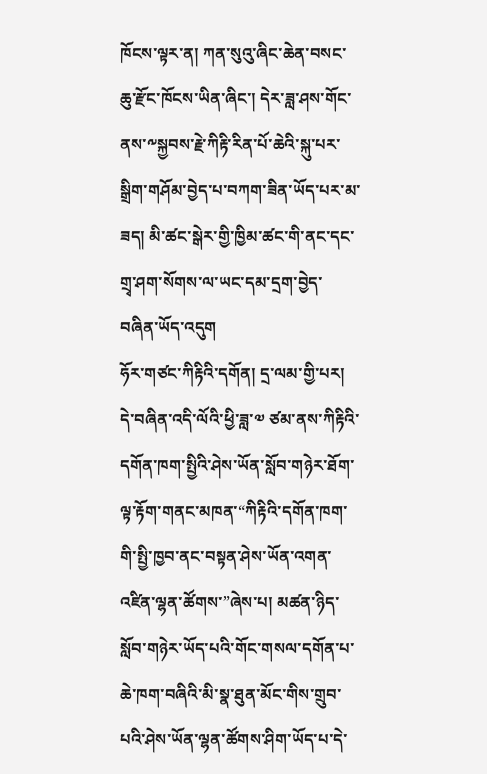ཁོངས་ལྟར་ན། ཀན་སུའུ་ཞིང་ཆེན་བསང་ཆུ་རྫོང་ཁོངས་ཡིན་ཞིང་། དེར་ཟླ་ཤས་གོང་ནས་༸སྐྱབས་རྗེ་ཀིརྟི་རིན་པོ་ཆེའི་སྐུ་པར་སྒྲིག་གཤོམ་བྱེད་པ་བཀག་ཟིན་ཡོད་པར་མ་ཟད། མི་ཚང་སྒེར་གྱི་ཁྱིམ་ཚང་གི་ནང་དང་གྲྭ་ཤག་སོགས་ལ་ཡང་དམ་དྲག་བྱེད་བཞིན་ཡོད་འདུག
ཧོར་གཙང་ཀིརྟིའི་དགོན། དྲ་ལམ་གྱི་པར།
དེ་བཞིན་འདི་ལོའི་ཕྱི་ཟླ་༧ ཙམ་ནས་ཀིརྟིའི་དགོན་ཁག་སྤྱིའི་ཤེས་ཡོན་སློབ་གཉེར་ཐོག་ལྟ་རྟོག་གནང་མཁན་“ཀིརྟིའི་དགོན་ཁག་གི་སྤྱི་ཁྱབ་ནང་བསྟན་ཤེས་ཡོན་འགན་འཛིན་ལྷན་ཚོགས་”ཞེས་པ། མཚན་ཉིད་སློབ་གཉེར་ཡོད་པའི་གོང་གསལ་དགོན་པ་ཆེ་ཁག་བཞིའི་མི་སྣ་ཐུན་མོང་གིས་གྲུབ་པའི་ཤེས་ཡོན་ལྷན་ཚོགས་ཤིག་ཡོད་པ་དེ་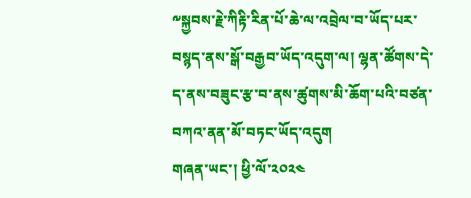༸སྐྱབས་རྗེ་ཀིརྟི་རིན་པོ་ཆེ་ལ་འབྲེལ་བ་ཡོད་པར་བསྙད་ནས་སྒོ་བརྒྱབ་ཡོད་འདུག་ལ། ལྷན་ཚོགས་དེ་ད་ནས་བཟུང་རྩ་བ་ནས་ཚུགས་མི་ཆོག་པའི་བཙན་བཀའ་ནན་མོ་བཏང་ཡོད་འདུག
གཞན་ཡང་། ཕྱི་ལོ་༢༠༢༤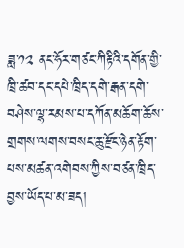ཟླ་༡༢ ནང་ཧོར་གཙང་ཀིརྟིའི་དགོན་གྱི་ཁྲི་ཚབ་དང་དཔེ་ཁྲིད་དགེ་རྒན་དགེ་བཤེས་ལྷ་རམས་པ་དཀོན་མཆོག་ཆོས་གྲགས་ལགས་བསང་ཆུ་རྫོང་ཉེན་རྟོག་པས་མཚན་འགེབས་ཀྱིས་བཙན་ཁྲིད་བྱས་ཡོད་པ་མ་ཟད།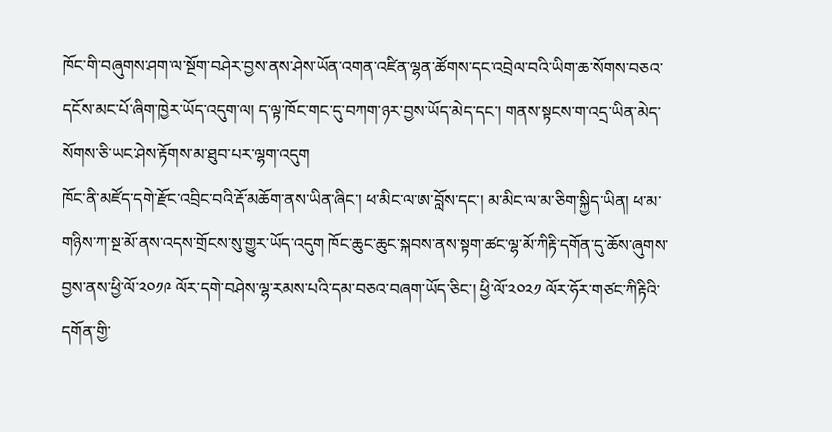ཁོང་གི་བཞུགས་ཤག་ལ་སྔོག་བཤེར་བྱས་ནས་ཤེས་ཡོན་འགན་འཛིན་ལྷན་ཚོགས་དང་འབྲེལ་བའི་ཡིག་ཆ་སོགས་བཅའ་དངོས་མང་པོ་ཞིག་ཁྱེར་ཡོད་འདུག་ལ། ད་ལྟ་ཁོང་གང་དུ་བཀག་ཉར་བྱས་ཡོད་མེད་དང་། གནས་སྟངས་ག་འདྲ་ཡིན་མེད་སོགས་ཅི་ཡང་ཤེས་རྟོགས་མ་ཐུབ་པར་ལྷག་འདུག
ཁོང་ནི་མཛོད་དགེ་རྫོང་འབྲིང་བའི་རྡོ་མཆོག་ནས་ཡིན་ཞིང་། ཕ་མིང་ལ་ཨ་བློས་དང་། མ་མིང་ལ་མ་ཅིག་སྐྱིད་ཡིན། ཕ་མ་གཉིས་ཀ་སྔ་མོ་ནས་འདས་གྲོངས་སུ་གྱུར་ཡོད་འདུག ཁོང་ཆུང་ཆུང་སྐབས་ནས་སྟག་ཚང་ལྷ་མོ་ཀིརྟི་དགོན་དུ་ཆོས་ཞུགས་བྱས་ནས་ཕྱི་ལོ་༢༠༡༩ ལོར་དགེ་བཤེས་ལྷ་རམས་པའི་དམ་བཅའ་བཞག་ཡོད་ཅིང་། ཕྱི་ལོ་༢༠༢༡ ལོར་ཧོར་གཙང་ཀིརྟིའི་དགོན་གྱི་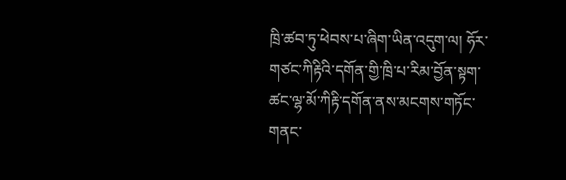ཁྲི་ཚབ་ཏུ་ཕེབས་པ་ཞིག་ཡིན་འདུག་ལ། ཧོར་གཙང་ཀིརྟིའི་དགོན་གྱི་ཁྲི་པ་རིམ་བྱོན་སྟག་ཚང་ལྷ་མོ་ཀིརྟི་དགོན་ནས་མངགས་གཏོང་གནང་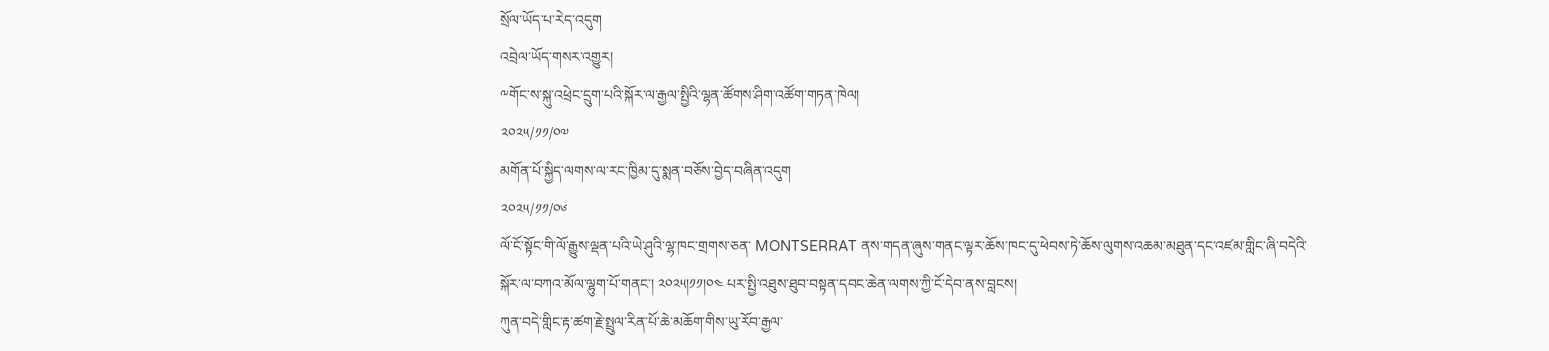སྲོལ་ཡོད་པ་རེད་འདུག
འབྲེལ་ཡོད་གསར་འགྱུར།
༸གོང་ས་སྐུ་འཕྲེང་དྲུག་པའི་སྐོར་ལ་རྒྱལ་སྤྱིའི་ལྷན་ཚོགས་ཤིག་འཚོག་གཏན་ཁེལ།
༢༠༢༥/༡༡/༠༧
མགོན་པོ་སྐྱིད་ལགས་ལ་རང་ཁྱིམ་དུ་སྨན་བཅོས་བྱེད་བཞིན་འདུག
༢༠༢༥/༡༡/༠༦
ལོ་ངོ་སྟོང་གི་ལོ་རྒྱུས་ལྡན་པའི་ཡེ་ཤུའི་ལྷ་ཁང་གྲགས་ཅན་ MONTSERRAT ནས་གདན་ཞུས་གནང་ལྟར་ཆོས་ཁང་དུ་ཕེབས་ཏེ་ཆོས་ལུགས་འཆམ་མཐུན་དང་འཛམ་གླིང་ཞི་བདེའི་སྐོར་ལ་བཀའ་མོལ་ལྷུག་པོ་གནང་། ༢༠༢༥།༡༡།༠༤ པར་སྤྱི་འཐུས་ཐུབ་བསྟན་དབང་ཆེན་ལགས་ཀྱི་ངོ་དེབ་ནས་བླངས།
ཀུན་བདེ་གླིང་རྟ་ཚག་རྗེ་སྤྲུལ་རིན་པོ་ཆེ་མཆོག་གིས་ཡུ་རོབ་རྒྱལ་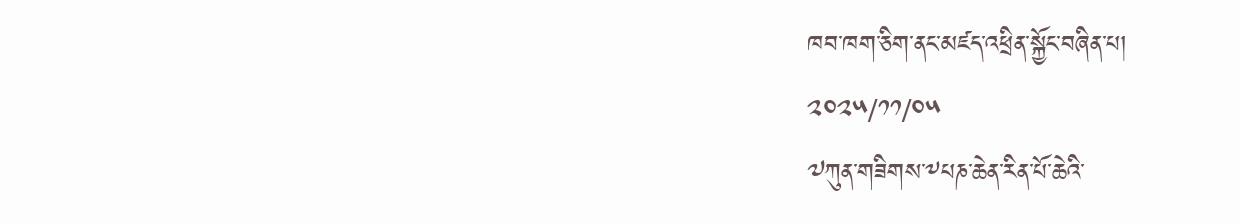ཁབ་ཁག་ཅིག་ནང་མཛད་འཕྲིན་སྐྱོང་བཞིན་པ།
༢༠༢༥/༡༡/༠༥
༧ཀུན་གཟིགས་༸པཎ་ཆེན་རིན་པོ་ཆེའི་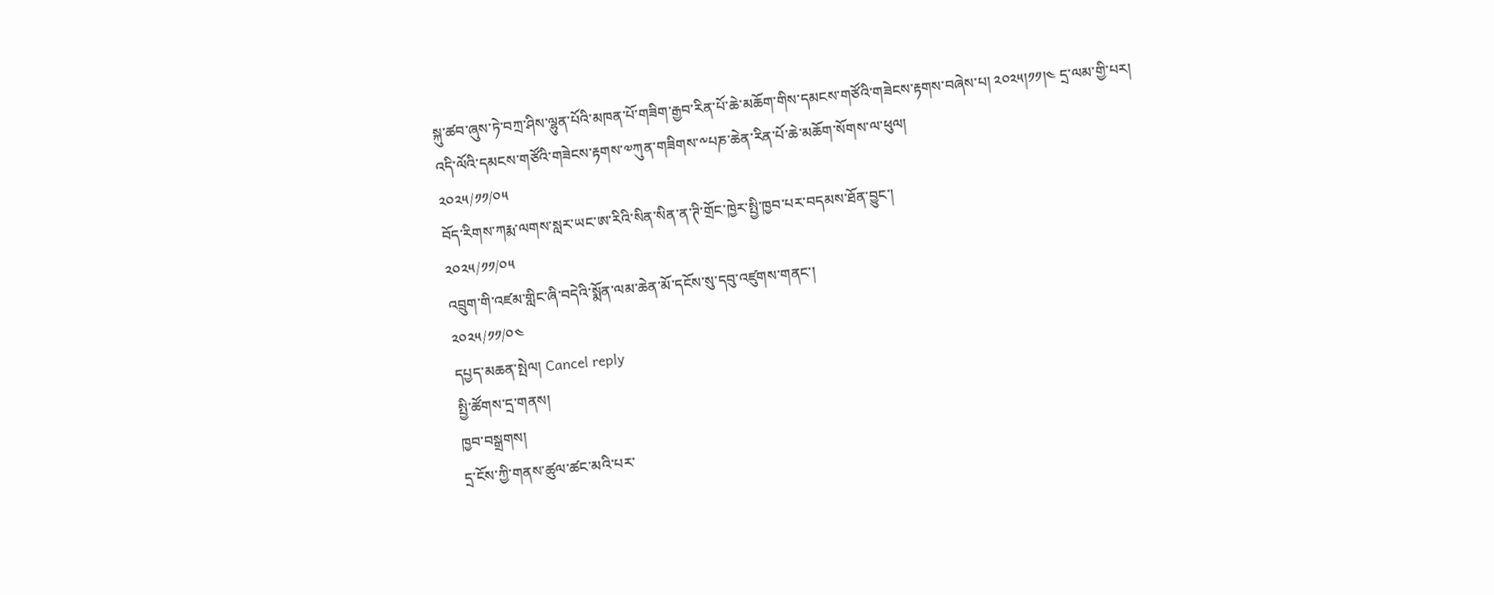སྐུ་ཚབ་ཞུས་ཏེ་བཀྲ་ཤིས་ལྷུན་པོའི་མཁན་པོ་གཟིག་རྒྱབ་རིན་པོ་ཆེ་མཆོག་གིས་དམངས་གཙོའི་གཟེངས་རྟགས་བཞེས་པ། ༢༠༢༥།༡༡།༤ དྲ་ལམ་གྱི་པར།
འདི་ལོའི་དམངས་གཙོའི་གཟེངས་རྟགས་༧ཀུན་གཟིགས་༸པཎ་ཆེན་རིན་པོ་ཆེ་མཆོག་སོགས་ལ་ཕུལ།
༢༠༢༥/༡༡/༠༥
བོད་རིགས་ཀརྨ་ལགས་སླར་ཡང་ཨ་རིའི་སིན་སིན་ན་ཊི་གྲོང་ཁྱེར་སྤྱི་ཁྱབ་པར་བདམས་ཐོན་བྱུང་།
༢༠༢༥/༡༡/༠༥
འབྲུག་གི་འཛམ་གླིང་ཞི་བདེའི་སྨོན་ལམ་ཆེན་མོ་དངོས་སུ་དབུ་འཛུགས་གནང་།
༢༠༢༥/༡༡/༠༤
དཔྱད་མཆན་སྤེལ། Cancel reply
སྤྱི་ཚོགས་དྲ་གནས།
ཁྱབ་བསྒྲགས།
དྲ་ངོས་ཀྱི་གནས་ཚུལ་ཚང་མའི་པར་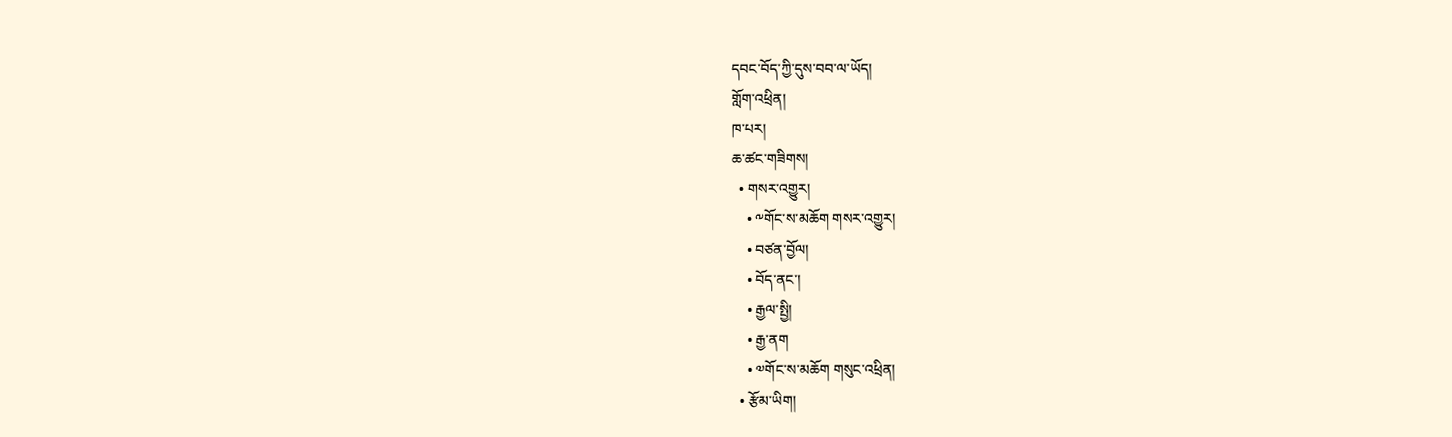དབང་བོད་ཀྱི་དུས་བབ་ལ་ཡོད།
གློག་འཕྲིན།
ཁ་པར།
ཆ་ཚང་གཟིགས།
  • གསར་འགྱུར།
    • ༸གོང་ས་མཆོག གསར་འགྱུར།
    • བཙན་བྱོལ།
    • བོད་ནང་།
    • རྒྱལ་སྤྱི།
    • རྒྱ་ནག
    • ༧གོང་ས་མཆོག གསུང་འཕྲིན།
  • རྩོམ་ཡིག།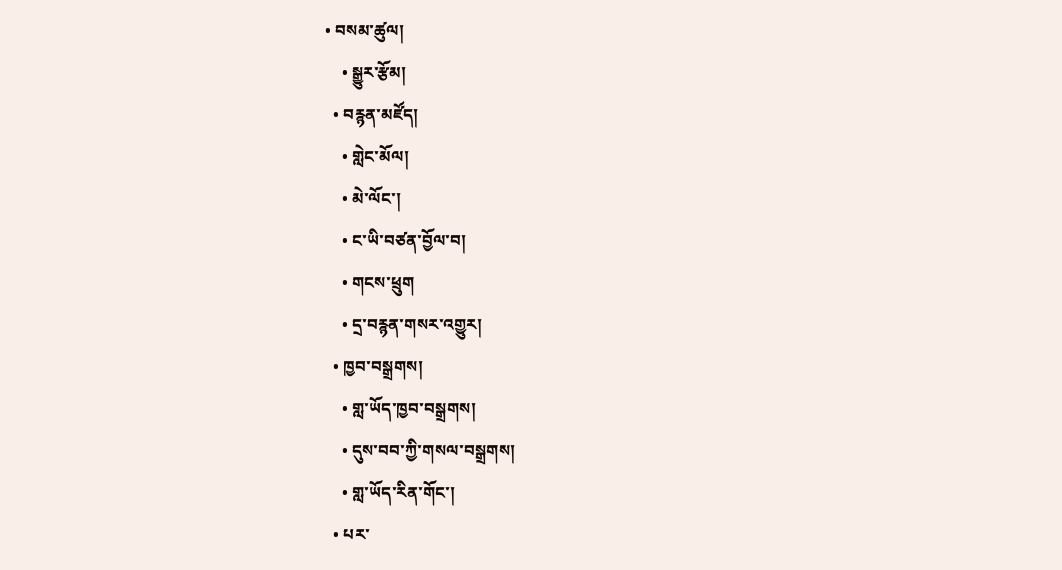• བསམ་ཚུལ།
    • སྒྱུར་རྩོམ།
  • བརྙན་མཛོད།
    • གླེང་མོལ།
    • མེ་ལོང་།
    • ང་ཡི་བཙན་བྱོལ་བ།
    • གངས་ཕྲུག
    • དྲ་བརྙན་གསར་འགྱུར།
  • ཁྱབ་བསྒྲགས།
    • གླ་ཡོད་ཁྱབ་བསྒྲགས།
    • དུས་བབ་ཀྱི་གསལ་བསྒྲགས།
    • གླ་ཡོད་རིན་གོང་།
  • པར་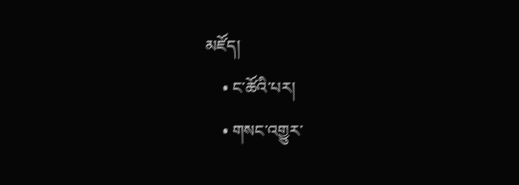མཛོད།
    • ང་ཚོའི་པར།
    • གསང་འགྱུར་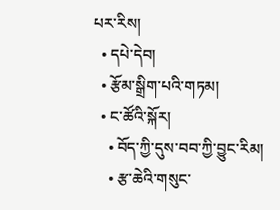པར་རིས།
  • དཔེ་དེབ།
  • རྩོམ་སྒྲིག་པའི་གཏམ།
  • ང་ཚོའི་སྐོར།
    • བོད་ཀྱི་དུས་བབ་ཀྱི་བྱུང་རིམ།
    • རྩ་ཆེའི་གསུང་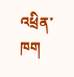འཕྲིན་ཁག